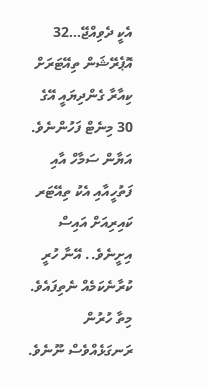އެކީ ދެވިއްޖޭ…32
އޮޕެރޭޝަން ތިއޭޓަރަށް ކިއާރާ ގެންދިޔައީ އޭގެ 30 މިނެޓް ފަހުންނެވެ. އަޔާން ސަމާހް އާއި ފަތުހީއާއި އެކު ތިއޭޓަރ ކައިރިއަށް އައިސް އިށީނެވެ.. އޭނާ ހުރީ ކުރާނެކަމެއް ނެތިފައެވެ. މިތާ ހުރުން ރަނގަޅެއްވެސް ނޫނެވެ.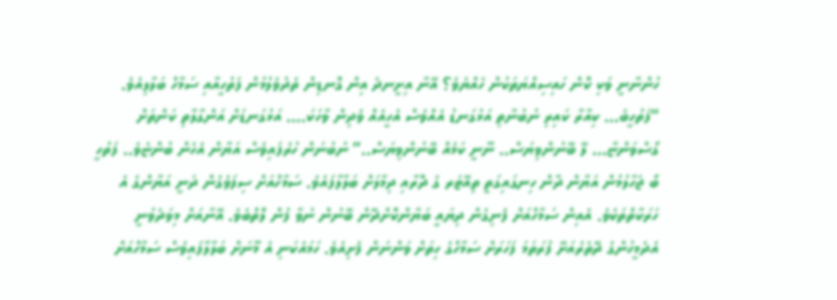ހުންނާނީ ވަކި ކޮން ހައިސިއްޔަތަކުން ހެއްޔެވެ؟ އޭނާ އިށީނދެ އިން ގޮނޑިން ތެދުވެލުމުން ފަތުހީއާއި ސަމާހް ބަލާލިއެވެ. “ފަތުހީބެ… ކިއާރާ ކައިރި ނުބުނާތި އަޅުގަނޑު އެއްވެސް އެހީއެއް ވެދިން ވާހަކަ…. އަޅުގަނޑަށް އަންގާލާތި ކަންތަށް ގޯސްވަންޏާ… ލޭ ބޭނުންވިޔަސް.. ނޫނީ ކަމެއް ބޭނުންވިޔަސް..” ނުބުނަން ހުރެފައިވެސް އަޔާން އެހެން ބުންޏެވެ.. ފަތުހީ ބޯ ޖަހާލުމުން އަޔާން ދާން ހިނގައިގަތީ ތިއޭޓަރ ގެ ދޮރާއި ދިމާލަށް ބަލާލާފައެވެ. ސަމާހްއަށް ސިފަވެގެން ދަނީ އަޔާންގެ އެ ހަރަކާތްތަކެވެ. އެއިން ސަމާހްއަށް ފެނިގެން ދިޔައީ ބަޔާންކޮށްދޭން ބޭނުން ނުވާ ފުން ލޮތްބެވެ. އޭނާއަށް މިވަދެވުނީ އެދެމީހުންގެ ދޭތެރެއަށޭ ފުރަތަމަ ފަހަރަށް ސަމާހްގެ ހިތަށް ވަންނަން ފެށިއެވެ. ހަމައެކަނި އެ މޫނަށް ބަލާލާފައިވެސް ސަމާހްއަށް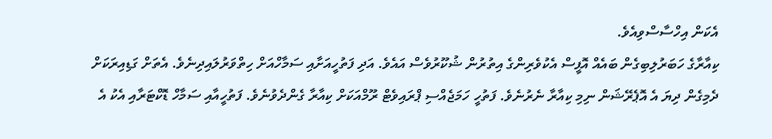އެކަން އިހްސާސްވިއެވެ.
ކިއާރާގެ ހަބަރުލިބިގެން ބައެއް އޮފީސް އެކުވެރިންގެ އިތުރުން ޝުކޫރުވެސް އައެވެ. އަދި ފަތުހީއަށާއި ސަމާހްއަށް ހިތްވަރުލައިދިނެވެ. އެތަށް ގަޑިއިރަކަށް ދެމިގެން ދިޔަ އެ އޮޕެރޭޝަން ނިމި ކިއާރާ ނެރުނެވެ. ފަތުހީ ހަމަޖެއްސި ޕްރައިވެޓް ރޫމްއަކަށް ކިއާރާ ގެންދެވުނެވެ. ފަތުހީއާއި ސަމާހް ޑޮކްޓަރާއި އެކު އެ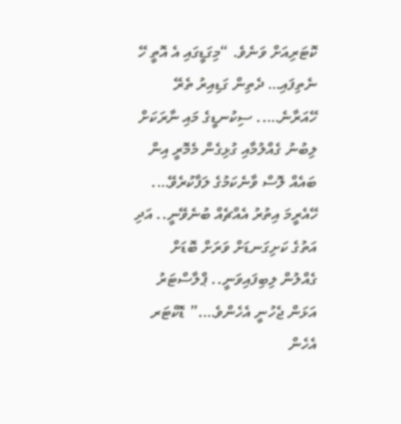ކޮޓަރިއަށް ވަނެވެ. “މިގަޑީގައި އެ އޮތީ ހޭ ނެތިފައި… ދެތިން ގަޑިއިރު ތެރޭ ހޭއަރާނެ….. ސިކުނޑީގެ މައި ނާރަކަށް ލިބުނު ގެއްލުމާއި ގުޅިގެން މެމޮރީ އިން ބައެއް ލޮސް ވާނެކަމުގެ ލަފާކުރެވޭ…. ހޭއެރީމަ އިތުރު އެއްޗެއް ބުނެވޭނީ.. އަދި އަތުގެ ކަށިގަނޑަށް ވަރަށް ބޮޑަށް ގެއްލުން ލިބިފައިވަނީ.. ޕްލާސްޓަރު އަޅަން ޖެހުނީ އެހެންވެ….” ޑޮކްޓަރ އެހެން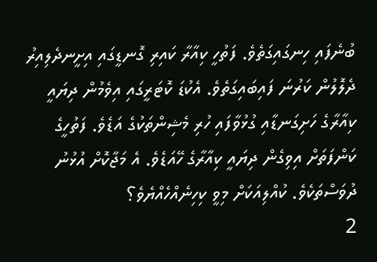ބުނެފައި ހިނގައިގަތެވެ. ފަތުހީ ކިއާރާ ކައިރި ގޮނޑީގައި އިށީނދެލިއިރު ދެލޮލުން ކަރުނަ ފައިބައިގަތެވެ. އެކުޑަ ކޮޓަރީގައި އިވެމުން ދިޔައީ ކިއާރާގެ ހަށިގަނޑާއި ގުޅުވާފައި ހުރި މެޝިންތަކުގެ އަޑެވެ. ފަތުހީގެ ކަންފަތަށް އިވިގެން ދިޔައީ ކިއާރާގެ ހޭއަޑެވެ. އެ މަޖާކޮށް އުޅުނު ދުވަސްތަކެވެ. ކުއްލިއަކަށް މިވީ ކިހިނެއްހެއްޔެވެ؟
2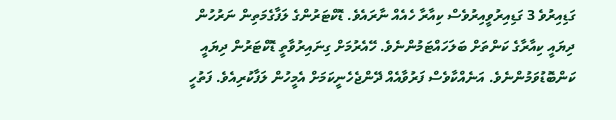ގަޑިއިރުވެ 3 ގަޑިއިރުވީއިރުވެސް ކިއާރާ ހެއެއް ނާރައެވެ. ޑޮކްޓަރުންގެ ލަފާގެމަތިން ނަރުހުން ދިޔައީ ކިއާރާގެ ކަންތަށް ބަލަހައްޓަމުންނެވެ. ހޭއެރުމަށް ގިނައިރުވާތީ ޑޮކްޓަރުން ދިޔައީ ކަންބޮޑުވަމުންނެވެ. އަނެއްކާވެސް ފަރުވާއެއް ދޭންޖެހެނީކަމަށް އެމީހުން ލަފާކުރިއެވެ. ފަތުހީ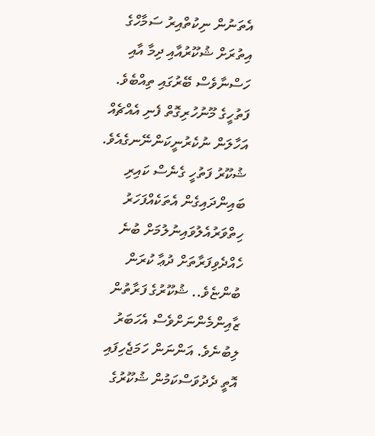އެތަނުން ނިކުތްއިރު ސަމާހްގެ އިތުރަށް ޝުކޫރުއާއި ދިމާ އާއި ހަސްނާވެސް ބޭރުގައި ތިއްބެވެ. ފަތުހީގެ މޫނުހުރިގޮތް ފެނި އެއްޗެއް އަހާލަން ނުކެރުނީކަންނޭނގެއެވެ. ޝުކޫރު ފަތުހީ ގެނެސް ކައިރި ބައިންދައިގެން އެތަކެއްފަހަރު ހިތްވަރުއެލުވައިނުލުމަށް ބުނެ ހެއްދެވިފަރާތަށް ދުޢާ ކުރަން ބުންޏެވެ.. ޝުކޫރުގެ ފަރާތުން ޒާއިންމެންނަށްވެސް އެހަބަރު ލިބުނެވެ. އަންނަން ހަމަޖެހިފައި އޮތީ ދެދުވަސްކަމުން ޝުކޫރުގެ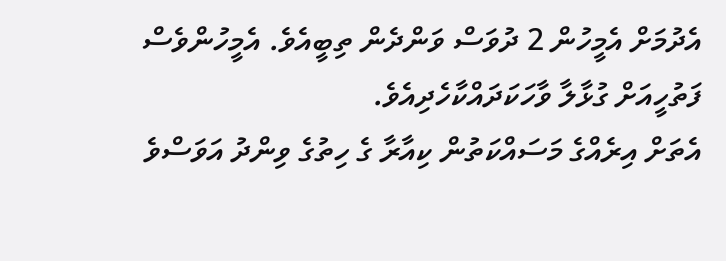އެދުމަށް އެމީހުން 2 ދުވަސް ވަންދެން ތިބީއެވެ. އެމީހުންވެސް ފަތުހީއަށް ގުޅާލާ ވާހަކަދައްކާހެދިއެވެ.
އެތަށް އިރެއްގެ މަސައްކަތުން ކިއާރާ ގެ ހިތުގެ ވިންދު އަވަސްވެ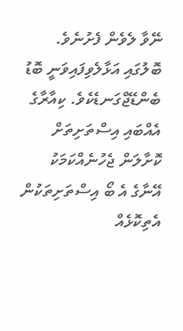ނޭވާ ލެވެން ފެށުނެވެ. ބޮލުގައި އަޅާލެވިފައިވަނީ ބޮޑު ބެންޑޭޖްގަނޑެކެވެ. ކިއާރާގެ އެއްބައި އިސްތަށިތަށް ކޮށާލަން ޖެހުނެއްކަމަކު އޭނާގެ އެ ބޯ އިސްތަށިތަކުން އެތިކޮޅެއް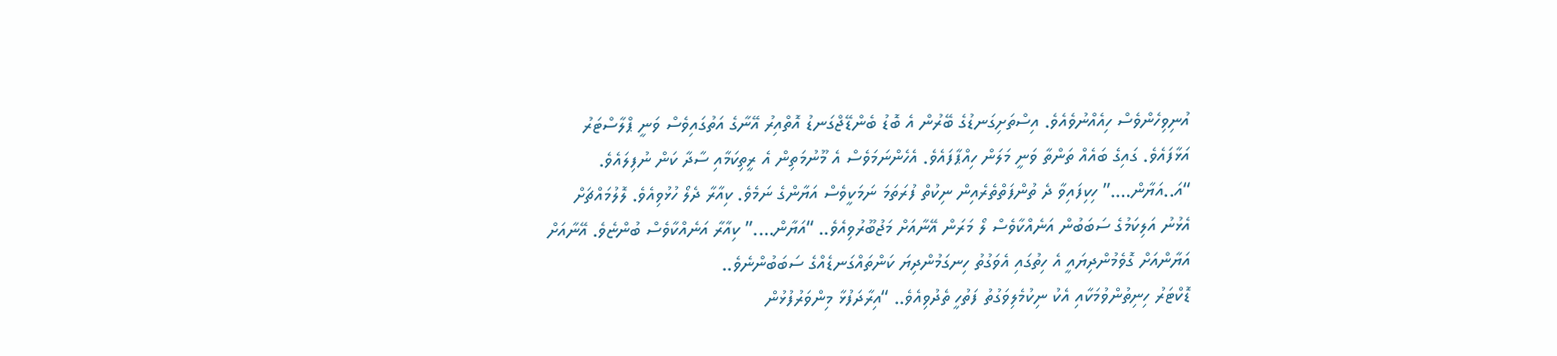އުނިވިހެންވެސް ހިއެއްނުވެއެވެ. އިސްތަށިގަނޑުގެ ބޭރުން އެ ބޮޑު ބެންޑޭޖްގަނޑު އޮތްއިރު އޭނާގެ އަތުގައިވެސް ވަނީ ޕްލާސްޓަރު އަޅާފައެވެ. ގައިގެ ބައެއް ތަންތާ ވަނީ މަލަން ހިއްޕާފައެވެ. އެހެންނަމަވެސް އެ މޫނުމަތިން އެ ރީތިކަމާއި ސާދާ ކަން ނުފިލައެވެ.
“އަ..އަޔާން….” ހިކިފައިވާ ދެ ތުންފަތްތެރެއިން ނިކުތް ފުރަތަމަ ނަމަކީވެސް އަޔާންގެ ނަމެވެ. ކިއާރާ ދެލޯ ހުޅުވިއެވެ. ލޮލުމައްޗަށް އެޅުނު އަލިކަމުގެ ސަބަބުން އަނެއްކާވެސް ލޯ މަރަން އޭނާއަށް މަޖުބޫރުވިއެވެ.. “އަޔާން….” ކިއާރާ އަނެއްކާވެސް ބުންޏެވެ. އޭނާއަށް އަޔާންއަށް ގޮވެމުންދިޔައީ އެ ހިތުގައި އެވަގުތު ހިނގަމުންދިޔަ ކަންތައްގަނޑެއްގެ ސަބަބުންނެވެ..
ޑޮކްޓަރު ހިނިތުންވުމަކާއި އެކު ނިކުމެލިވަގުތު ފަތުހީ ތެދުވިއެވެ.. “އިރާދަފުޅާ މިންވަރުފުޅުން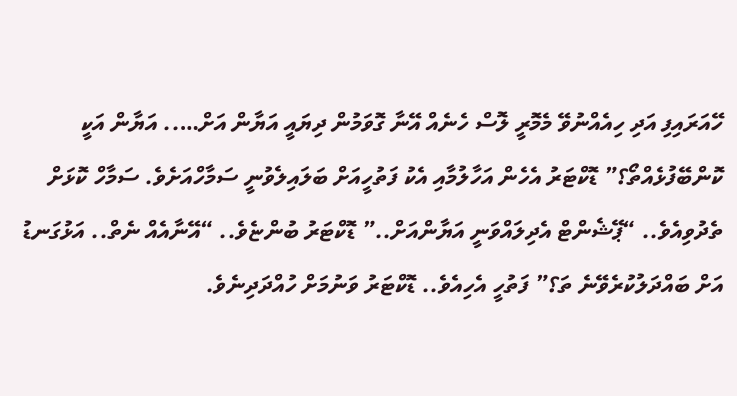ހޭއަރައިފި އަދި ހިއެއްނުވޭ މެމޮރީ ލޮސް ހެނެއް އޭނާ ގޮވަމުން ދިޔައީ އަޔާން އަށް….. އަޔާން އަކީ ކޮންބޭފުޅެއްތޯ؟” ޑޮކްޓަރު އެހެން އަހާލުމާއި އެކު ފަތުހީއަށް ބަލައިލެވުނީ ސަމާހްއަށެވެ. ސަމާހް ކޮޅަށް ތެދުވިއެވެ.. “ޕޭޝެންޓް އެދިލައްވަނީ އަޔާންއަށް..” ޑޮކްޓަރު ބުންޏެވެ.. “އޭނާއެއް ނެތް.. އަޅުގަނޑު އަށް ބައްދަލުކުރެވޭނެ ތަ؟” ފަތުހީ އެހިއެވެ.. ޑޮކްޓަރު ވަނުމަށް ހުއްދަދިނެވެ.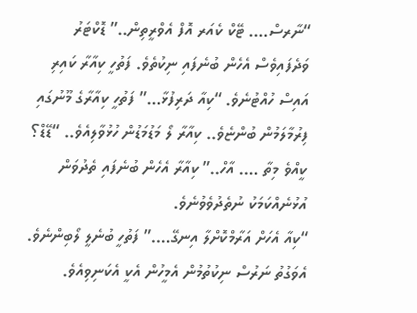“ނާރސް…. ޓޭކް ކެއަރ އޮފް އެވްރީތިން..” ޑޮކްޓަރު ވަދެފައިވެސް އެހެން ބުނެފައި ނިކުތެވެ. ފަތުހީ ކިއާރާ ކައިރި އައިސް ހުއްޓުނެވެ. “ކިއާ ދަރިފުޅާ…” ފަތުހީ ކިއާރާގެ މޫނުގައި ފިރުމާލަމުން ބުންޏެވެ.. ކިއާރާ ލޯ މަޑުމަޑުން ހުޅުވާލިއެވެ.. “ޑޭޑް؟ ކީއްވެ މިތާ …. އާހް..” ކިއާރާ އެހެން ބުނެފައި ތެދުވަން އުޅުނެއްކަމަކު ނުތެދުވެވުނެވެ.
“ކިއާ އެހަށް އަރާމްކޮށްލާ އިނގޭ….” ފަތުހީ ބުނެލީ ލޯބިންނެވެ. އެވަގުތު ނަރުސް ނިކުތުމުން އެމީހުން އެކީ އެކަނިވިއެވެ.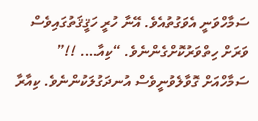ސަމާހްވަނީ އެވަގުތުއެވެ. އޭނާ ހުރީ ހަޤީޤަތުގައިވެސް ވަރަށް ހިތްވަރުކޮށްގެންނެވެ. “ކިއާ…. !!” ސަމާހްއަށް ގޮވާލެވުނީވެސް އުނދަގުލަކުންނެވެ. ކިއާރާ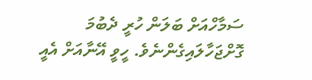ސަމާހްއަށް ބަލަން ހުރީ ދެބުމަ ގޮށްޖަހާލައިގެންނެވެ. ހީވީ އޭނާއަށް އެއީ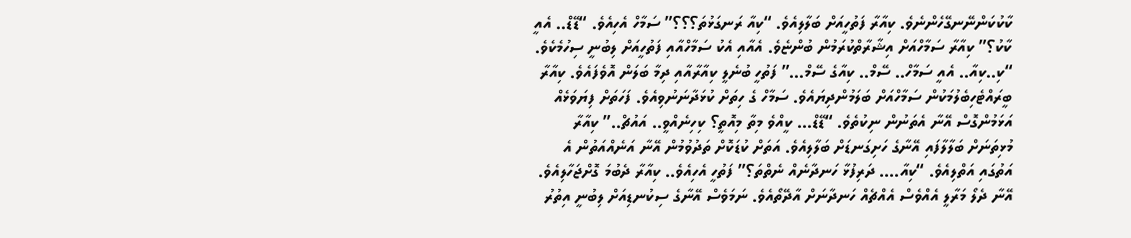ކާކުކަންނޭނގޭހެންނެވެ. ކިއާރާ ފަތުހީއަށް ބަލާލިއެވެ. “ކިއާ ރަނގަޅުތަ؟؟؟” ސަމާހް އެހިއެވެ. “ޑޭޑް.. އެއީ ކާކު؟” ކިއާރާ ސަމާހްއަށް އިޝާރާތްކުރަމުން ބުންޏެވެ. އެއާއި އެކު ސަމާހްއާއި ފަތުހީއަށް ލިބުނީ ސިހުމެކެވެ. “ކި..ކިއާ.. އެއީ ސަމާހް.. ސޭމް.. ކިއާގެ ސޭމް…” ފަތުހީ ބުނެލީ ކިއާރާއާއި ދިމާ ބަލަން އޮވެފައެވެ. ކިއާރާ ބީރައްޓެހިބެލުމަކުން ސަމާހްއަށް ބަލަމުންދިޔައެވެ. ސަމާހް ގެ ހިތަށް ކުޅަދާނަނުވިއެވެ. ފަހަތަށް ފިޔަވަޅެއް އަޅަމުންގޮސް އޭނާ އެތަނުން ނިކުތެވެ. “ޑޭޑް… ކީއްވެ މިތާ މިއޮތީ؟ ކިހިނެއްވީ.. އައުޗް..” ކިއާރާ މުޅިތަނަށް ބަލާލާފައި އޭނާގެ ހަށިގަނޑަށް ބަލާލިއެވެ. އަތަށް ކުޑަކޮށް ތަދުވުމުން އޭނާ އަނެއްއަތުން އެ އަތުގައި އަތްލިއެވެ. “ކިއާ…. ދަރިފުޅާ ހަނދާނެއް ނެތްތަ؟” ފަތުހީ އެހިއެވެ.. ކިއާރާ ދެބުމަ ގޮށްޖަހާލިއެވެ. އޭނާ ދެލޯ މަރާލީ އެއްވެސް އެއްޗެއް ހަނދާނަށް އާދޭތޯއެވެ. ނަމަވެސް އޭނާގެ ސިކުނޑިއަށް ލިބުނީ އިތުރު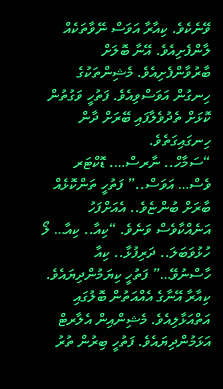ވޭނެކެވެ. ކިއާރާ އަވަސް ނޭވާތަކެއް ލާންފެށިއެވެ. އޭނާ ބޮލަށް ބާރުވާންފެށިއެވެ. މެޝިންތަކުގެ ހިނގުން އަވަސްވިއެވެ. ފަތުހީ ވަގުތުން ކޮޅަށް ތެދުވެލާފައި ބޭރަށް ދާން ހިނގައިގަތެވެ.
“ސަމާހް.. ނާރސް…. ޑޮކްޓަރ ވެސް… އަވަސް..” ފަތުހީ ތަންކޮޅެއް ބާރަށް ބުންޏެވެ.. އެއަށްފަހު އަނެއްކާވެސް ވަނެވެ. “ކިއާ.. ކިއާ… ލޯ ހުޅުވަބަލަ.. ދަރިފުޅާ.. ކިއާ ހާސްނުވޭ…” ފަތުހީ ކިޔަމުންދިޔައެވެ. ކިއާރާ އޭނާގެ އެއްއަތުން ބޮލުގައި އަތްއަޅާލިއެވެ. މެޝިންއިން އެލާރޓް އަޅަމުންދިޔައެވެ. ފަތުހީ ބިރުން ތުރު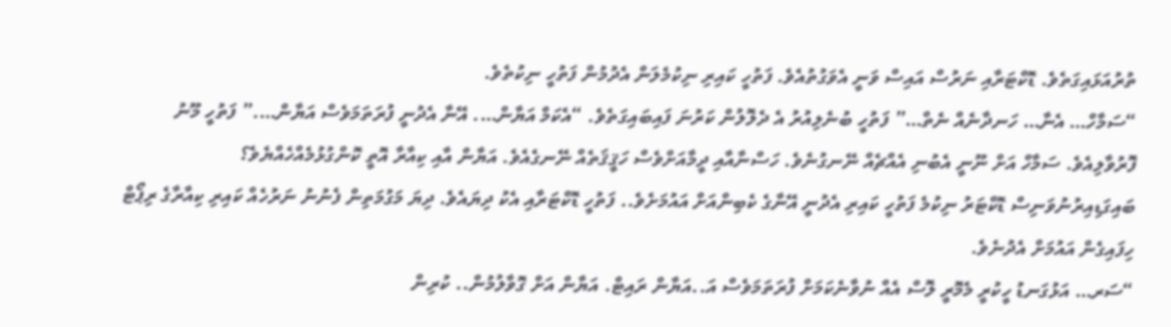ތުރުއަޅައިގަތެވެ. ޑޮކްޓަރާއި ނަރުސް އައިސް ވަނީ އެވަގުތުއެވެ. ފަތުހީ ކައިރި ނިކުމެލަން އެދުމުން ފަތުހީ ނިކުތެވެ.
“ސަމާހް… އެނާ… ހަނދާނެއް ނެތް…” ފަތުހީ ބުނެލިއުރު އެ ދެލޮލުން ކަރުނަ ފައިބައިގަތެވެ. “އެކަމް އަޔާން…. އޭނާ އެދުނީ ފުރަތަމަވެސް އަޔާން….” ފަތުހީ މޫނު ފޮރުވާލިއެވެ. ސަމާހް އަށް ނޫނީ އެބުނި އެއްޗެއް ނޭނގުނެވެ. ހަސްނާއާއި ދީމާއަށްވެސް ހަޤީޤަތެއް ނޭނގެއެވެ. އަޔާން އާއި ކިއާރާ އޮތީ ކޮންގުޅުމެއްހެއްޔެވެ؟
ބައިގަޑިއިރުނުވަނިސް ޑޮކްޓަރު ނިކުމެ ފަތުހީ ކައިރި އެދުނީ އޭނާގެ ކެބިންއަށް އައުމަށެވެ.. ފަތުހީ ޑޮކްޓަރާއި އެކު ދިޔައެވެ. ދިޔަ މަގުމަތިން ފެނުނު ނަރުހެއް ކައިރި ކިއާރާގެ ރިޕޯޓް ހިފައިގެން އައުމަށް އެދުނެވެ.
“ސަރ… އަޅުގަނޑު ހީކުރީ މެމޮރީ ލޮސް އެއް ނުވާނެކަމަށް ފުރަތަމަވެސް އަ..އަޔާން ރައިޓް. އަޔާން އަށް ގޮވާލުމުން.. ކުރިން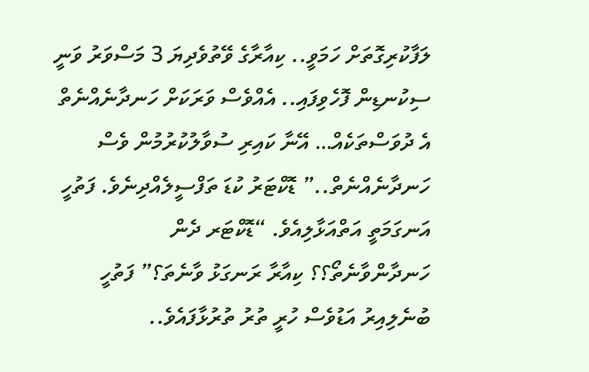ލަފާކުރިގޮތަށް ހަމަވީ.. ކިއާރާގެ ވޭތުވެދިޔަ 3 މަސްވަރު ވަނީ ސިކުނޑިން ފޮހެވިފައި.. އެއްވެސް ވަރަކަށް ހަނދާނެއްނެތް އެ ދުވަސްތަކެއް… އޭނާ ކައިރި ސުވާލުކުރުމުން ވެސް ހަނދާނެއްނެތް..” ޑޮކްޓަރު ކުޑަ ތަފްސީލެއްދިނެވެ. ފަތުހީ އަނގަމަތީ އަތްއަޅާލިއެވެ. “ޑޮކްޓަރ ދެން ހަނދާންވާނެތޯ؟؟ ކިއާރާ ރަނގަޅު ވާނެތަ؟” ފަތުހީ ބުނެލިއިރު އަޑުވެސް ހުރީ ތުރު ތުރުޅާފައެވެ..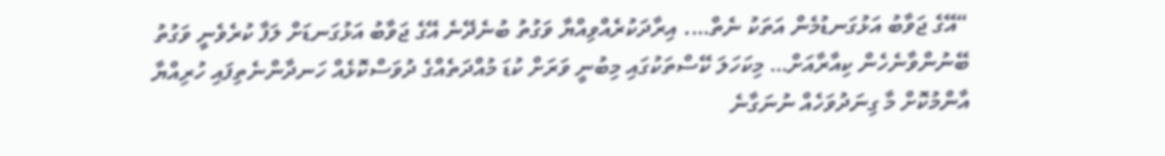“އޭގެ ޖަވާބު އަޅުގަނޑުމެން އަތަކު ނެތް…. އިރާދަކުރެއްވިއްޔާ ވަގުތު ބުނެދޭނެ އޭގެ ޖަވާބު އަޅުގަނޑަށް ލަފާ ކުރެވެނީ ވަގުތު ބޭނުންވާނެހެން ކިއާރާއަށް… މިކަހަލަ ކޭސްތަކުގައި މިބުނީ ވަރަށް ކުޑަ މުއްދަތެއްގެ ދުވަސްކޮޅެއް ހަނދާންނެތިފައި ހުރިއްޔާ އާންމުކޮށް މާ ގިނަދުވަހެއް ނުނަގާނެ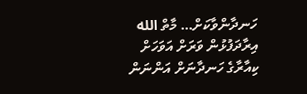ހަނދާންވާކަށް… މާތް الله އިރާދަފުޅުން ވަރަށް އަވަހަށް ކިއާރާގެ ހަނދާނަށް އަންނަން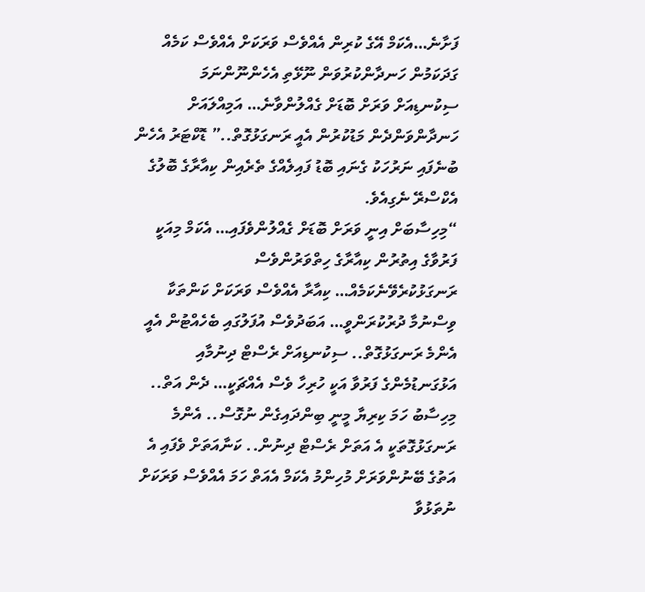ފަށާނެ…އެކަމް އޭގެ ކުރިން އެއްވެސް ވަރަކަށް އެއްވެސް ކަމެއް ގަދަކަމުން ހަނދާންކުރުވަން ނޫޅޭތި އެހެންނޫންނަމަ ސިކުނޑިއަށް ވަރަށް ބޮޑަށް ގެއްލުންވާނެ… އަމިއްލައަށް ހަނދާންވަންދެން މަޑުކުރުން އެއީ ރަނގަޅުގޮތް..” ޑޮކްޓަރު އެހެން ބުނެފައި ނަރުހަކު ގެނައި ބޮޑު ފައިލެއްގެ ތެރެއިން ކިއާރާގެ ބޮލުގެ އެކްސްރޭ ނެގިއެވެ.
“މިހިސާބަށް އިނީ ވަރަށް ބޮޑަށް ގެއްލުންވެފައި… އެކަމް މިއަކީ ފަރުވާގެ އިތުރުން ކިއާރާގެ ހިތްވަރުންވެސް ރަނގަޅުކުރެވޭނެކަމެއް… ކިއާރާ އެއްވެސް ވަރަކަށް ކަންތަކާ ވިސްނުމާ ދުރުކުރަންވީ… އަބަދުވެސް އުފަލުގައި ބެހެއްޓުން އެއީ އެންމެ ރަނގަޅުގޮތް.. ސިކުނޑިއަށް ރެސްޓް ދިނުމާއި އަޅުގަނޑުމެންގެ ފަރުވާ އަކީ ހުރިހާ ވެސް އެއްޗަކީ… ދެން އަތް.. މިހިސާބު ހަމަ ކިރިޔާ މީނީ ބިންދައިގެން ނުގޮސް.. އެންމެ ރަނގަޅުގޮތަކީ އެ އަތަށް ރެސްޓް ދިނުން.. ކަނާއަތަށް ވެފައި އެ އަތުގެ ބޭނުންވަރަށް މުހިންމު އެކަމް އެއަތް ހަމަ އެއްވެސް ވަރަކަށް ނުތަޅުވާ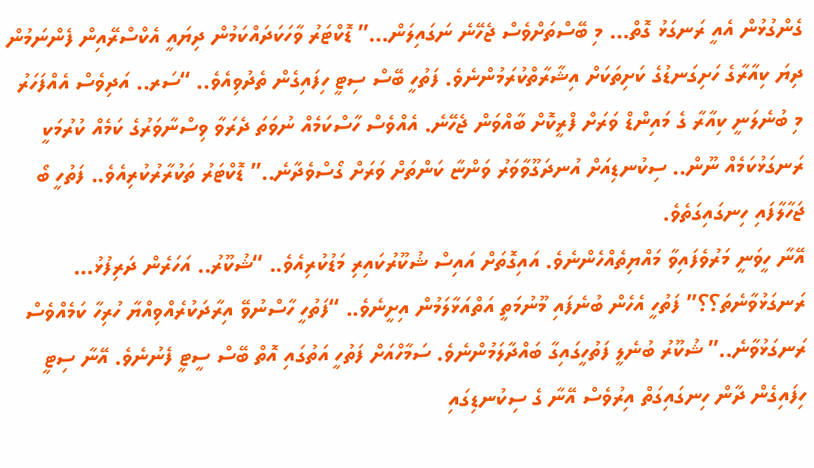ގެންގުޅުން އެއީ ރަނގަޅު ގޮތް… މި ބޭސްތަށްވެސް ޖެހޭނެ ނަގައިލަން…” ޑޮކްޓަރު ވާހަކަދައްކަމުން ދިޔައީ އެކްސްރޭއިން ފެންނަމުން ދިޔަ ކިއާރާގެ ހަށިގަނޑުގެ ކަށިތަކަށް އިޝާރާތްކުރަމުންނެވެ. ފަތުހީ ބޭސް ސިޓީ ހިފައިގެން ތެދުވިއެވެ.. “ސަރ.. އަދިވެސް އެއްފަހަރު މި ބުނެލަނީ ކިއާރާ ގެ މައިންޑް ވަރަށް ފްރީކޮށް ބާއްވަން ޖެހޭނެ. އެއްވެސް ހާސްކަމެއް ނުވަތަ ދެރަވާ ވިސްނާވަރުގެ ކަމެއް ކުރުމަކީ ރަނގަޅުކަމެއް ނޫން.. ސިކުނޑިއަށް އުނދަގޫވާވަރު ވަންޏާ ކަންތަށް ވަރަށް ގޯސްވެދާނެ..” ޑޮކްޓަރު ތަކުރާރުކުރިއެވެ.. ފަތުހީ ބޯ ޖަހާލާފައި ހިނގައިގަތެވެ.
އޭނާ ހީވަނީ މަރުވެފައިވާ މައްޔިތެއްހެންނެވެ. އައިގޮތަށް އައިސް ޝުކޫރުކައިރި މަޑުކުރިއެވެ.. “ޝުކޫރު.. އަހަރެން ދަރިފުޅު… ރަނގަޅުވާނެތަ؟؟” ފަތުހީ އެހެން ބުނެފައި މޫނުމަތީ އަތްއަޅާލަމުން އިށީނެވެ.. “ފަތުހީ ހާސްނުވޭ އިރާދަކުރެއްވިއްޔާ ހުރިހާ ކަމެއްވެސް ރަނގަޅުވާނެ..” ޝުކޫރު ބުނެލީ ފަތުހީގައިގާ ބައްދާލަމުންނެވެ. ސަމާހްއަށް ފަތުހީ އަތުގައި އޮތް ބޭސް ސީޓީ ފެނުނެވެ. އޭނާ ސިޓީ ހިފައިގެން ދާން ހިނގައިގަތް އިރުވެސް އޭނާ ގެ ސިކުނޑިގައި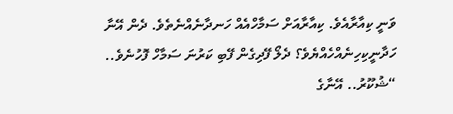ވަނީ ކިއާރާއެވެ. ކިއާރާއަށް ސަމާހްއެއް ހަނދާނެއްނެތެވެ. ދެން އޭނާ ހަދާނީކިހިނެއްހެއްޔެވެ؟ ދެލޯ ފޭދިގެން ފޭބި ކަރުނަ ސަމާހް ފޮހުނެވެ..
“ޝުކޫރު.. އޭނާގެ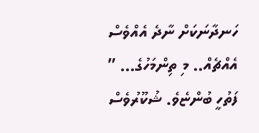ހަނދާނަކަށް ނާދެ އެއްވެސް އެއްޗެއް.. މި ތިންމަހުގެ… ” ފަތުހީ ބުންޏެވެ. ޝުކޫރުވެސް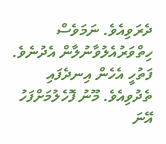ދެރަވިއެވެ. ނަމަވެސް ހިތްވަރުއެލުވާނުލާން އެދުނެވެ. ފަތުހީ އެހެން އިނދެފައި ތެދުވިއެވެ. މޫނު ފޮހެލުމަށްފަހު އޭނަ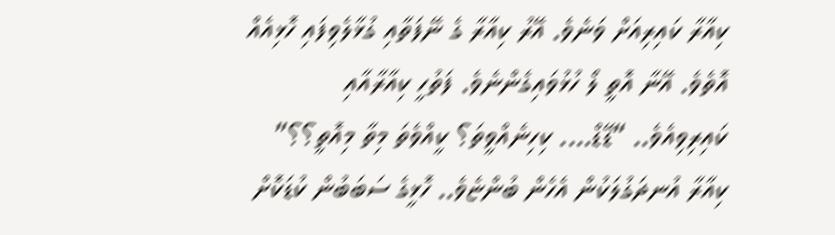ކިއާރާ ކައިރިއަށް ވަނެވެ. އޭރު ކިއާރާ ގެ ނޭފަތާއި ގުޅާލެވިފައި ހޮޅިއެއް އޮތެވެ. އޭނާ އޮތީ ލޯ ހުޅުވައިގެންނެވެ. ފަތުހީ ކިއާރާއާއި ކައިރިވިއެވެ.. “ޑޭޑް…. ކިހިނެއްވީތަ؟ ކީއްވެތަ މިތާ މިއޮތީ؟؟” ކިއާރާ އުނދަގުލަކުން އެހެން ބުންޏެވެ.. ހޮޅީގެ ސަބަބުން ކުޑަކޮށް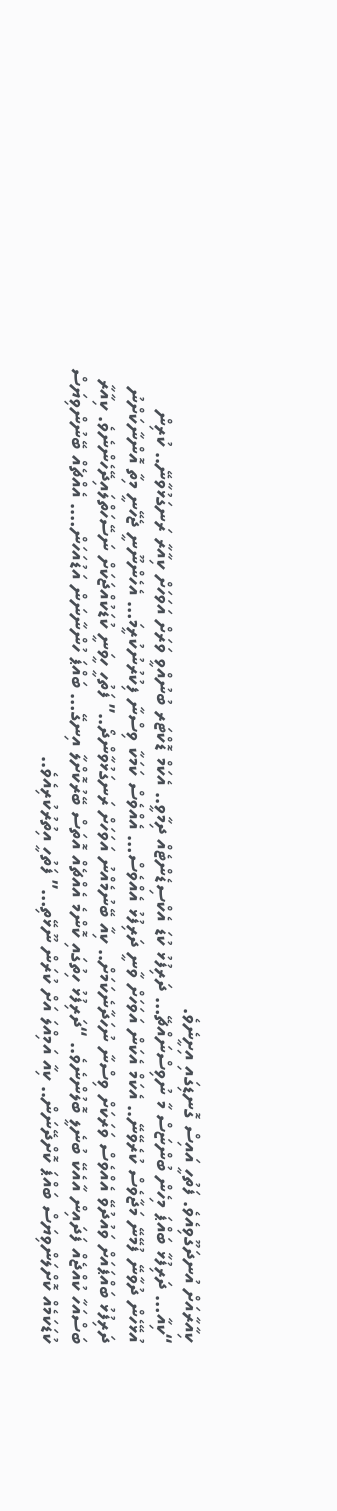ކިއާރާއަށް އުނދަގޫވިއެވެ. ފަތުހީ އައިސް ގޮނޑިގައި އިށީނެވެ.
“ކިއާ… ދަރިފުޅާ ބައްޕަ މިހެން ބުންޏަސް މާ ނުވިސްނައްޗޭ… ދަރިފުޅު ކުޑަ އެކްސިޑެންޓެއް ދިމާވީ.. އެކަމް ޑޮކްޓަރ ބުނުއްވީ ވަރަށް އަވަހަށް ކިއާރާ ރަނގަޅުވާނޭ.. ކުރިން އުޅޭހެން ދުވާނޭ ފުމޭނޭ މަޖާވެސް ކުރެވޭނޭ.. އެކަމް އެކަން އަވަހަށް ވާނީ ދަރިފުޅު އެއްވެސް… އެއްވެސް ކަމަކާ ވިސްނާ ފިކުރުނުކުރީމަ… އެހެންނޫނީ ޖެހޭނީ މިތާ އޮންނާކަށްނު ދަރިފުޅު ބައްޕައަށް ވައުދުވޭ އެއްވެސް ވަރަކަށް ވިސްނާ ނުހަދާނެކަމަށް.. ކިއާ ބޭނުމެއްނު އަވަހަށް ރަނގަޅުވާންދޯ..” ފަތުހީ ހީވަނީ ކުޑަކުއްޖަކަށް ނަސޭހަތްލައިދޭހެންނެވެ. ކިއާރާ ބަސްއަހާ ކުއްޖެއް ފަދައިން އާއެކޭ ބުނެލީ ބޮލުންނެވެ.. “ދަރިފުޅު ހިތުގައި ކޮންމެ އެއްޗެއް އޮތަސް ބޭރުކޮށްލާ އިނގޭ… ބައްޕަ ހުންނާނަން އަޑުއަހަން…. އެއްޗެއް ބޭނުންވިޔަސް ކުޑަކަމެއް ކޮށްލަންވިޔަސް ބައްޕަ ކޮށްދޭނަން.. ކިއާ އަމިއްލަ އަށް ކުރަން ނޫޅޭތި…” ފަތުހީ އިތުރުކުރިއެވެ..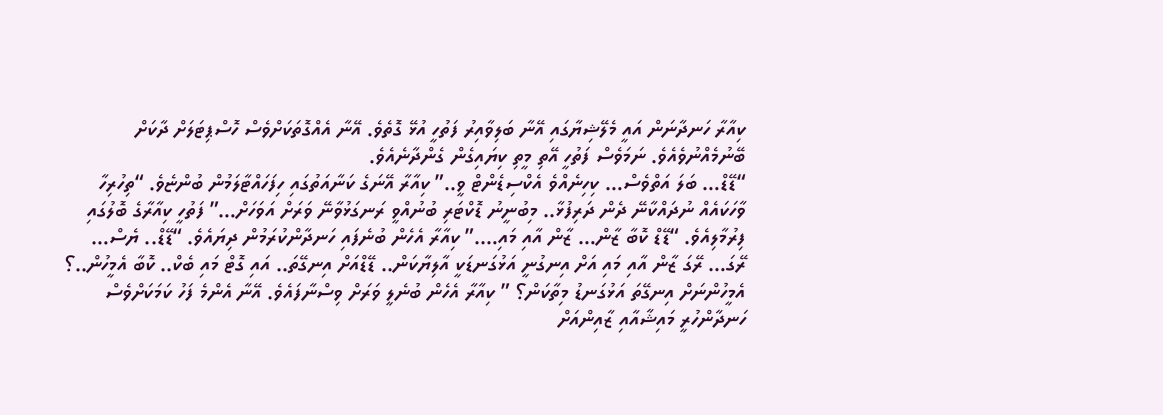ކިއާރާ ހަނދާނަން އައީ މެލޭޝިޔާގައި އޭނާ ބަލިވާއިރު ފަތުހީ އުޅޭ ގޮތެވެ. އޭނާ އެއްގޮތަކަށްވެސް ހޮސްޕިޓަލަށް ދާކަށް ބޭނުމެއްނުވެއެވެ. ނަމަވެސް ފަތުހީ އޭތި މީތި ކިޔައިގެން ގެންދާނެއެވެ.
“ޑޭޑް… ބަލަ އަތްވެސް… ކިހިނެއްވެ އެކްސިޑެންޓް ވީ..” ކިއާރާ އޭނަގެ ކަނާއަތުގައި ހިފަހައްޓާލަމުން ބުންޏެވެ. “ތިހުރިހާ ވާހަކައެއް ނުދައްކާނޭ ދެން ދަރިފުޅާ.. މިބުނީނު ޑޮކްޓަރި ބުނުއްވީ ރަނގަޅުވާނޭ ވަރަށް އަވަހަށް…” ފަތުހީ ކިއާރާގެ ބޮލުގައި ފިރުމާލިއެވެ. “ޑޭޑް ކޮބާ ޒާން… ޒާން އާއި މައި….” ކިއާރާ އެހެން ބުނެފައި ހަނދާންކުރަމުން ދިޔައެވެ. “ޑޭޑް.. ޔެސް… ރޭގަ… ރޭގަ ޒާން އާއި މައި އަށް އިނގުނީ އަޅުގަނޑަކީ އާލިޔާކަން.. ޑޭޑްއަށް އިނގޭތަ.. އައި ގޮޓް މައި ބެކް.. ކޮބާ އެމީހުން..؟ އެމީހުންނަށް އިނގޭތަ އަޅުގަނޑު މިތާކަން؟ ” ކިއާރާ އެހެން ބުނެލީ ވަރަށް ވިސްނާފައެވެ. އޭނާ އެންމެ ފަހު ކަމަކަށްވެސް ހަނދާންހުރީ މައިޝާއާއި ޒާއިންއަށް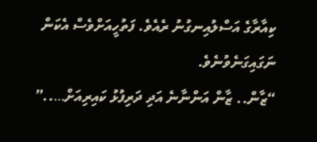ކިއާރާގެ އަސްލުއިނގުނު ރެއެވެ. ފަތުހީއަށްވެސް އެކަން ނަގައިގަނެވުނެވެ.
“ޒާން.. ޒާން އަންނާނެ އަދި ދަރިފުޅު ކައިރިއަށް…..”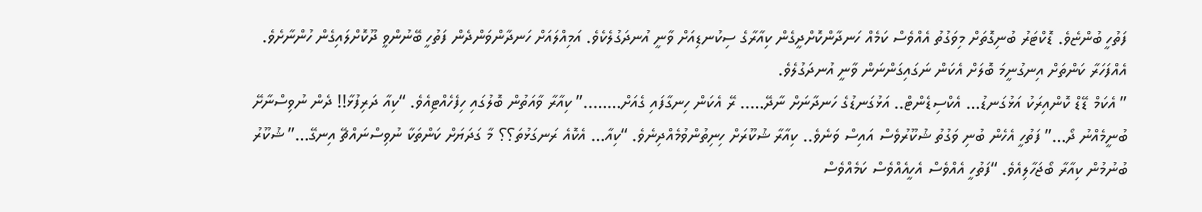ފަތުހީ ބުންޏެވެ. ޑޮކްޓަރު ބުނިގޮތަށް މިވަގުތު އެއްވެސް ކަމެއް ހަނދާންކޮށްދީގެން ކިއާރާގެ ސިކުނޑިއަށް ވާނީ އުނދަގުލެކެވެ. އަމިއްލައަށް ހަނދާންވަންދެން ފަތުހީ ބޭނުންވީ ދޫކޮށްލައިގެން ހުންނާށެވެ. އެއްފަހަރާ ކަންތަށް އިނގުނީމަ ބޮލަށް އެކަން ނަގައިގަންނަން ވާނީ އުނދަގުލެވެ.
” އެކަމް ޑޭޑް ކޮންއިރަކު އަޅުގަނޑު… އެކްސިޑެންޓް.. އަޅުގަނޑުގެ ހަނދާނަށް ނާދޭ….. ރޭ އެކަން ހިނގާފައި ގެއަށް……..” ކިއާރާ ވާއަތުން ބޮލުގައި ހިފެހެއްޓިއެވެ. “ކިއާ ދަރިފުޅާ!! ދެން ނުވިސްނާށޭ ބުނީމެއްނު ދޯ…” ފަތުހީ އެހެން ބުނި ވަގުތު ޝުކޫރުވެސް އައިސް ވަނެވެ.. ކިއާރާ ޝުކޫރަށް ހިނިތުންވުމެއްދިނެވެ. “ކިއާ… އެކޮއެ ރަނގަޅުތަ؟؟ މާ ގަދަޔަށް ކަންތަކާ ނުވިސްނައްޗޭ އިނގޭ…” ޝުކޫރު ބުނުމުން ކިއާރާ ބޯޖަހާލިއެވެ. “ފަތުހީ އެއްވެސް އެހީއެއްވެސް ކަމެއްވެސް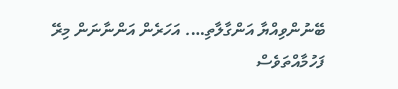ބޭނުންވިއްޔާ އަންގާލާތި…. އަހަރެން އަންނާނަން މިރޭ ފަހުމާއްތަވެސް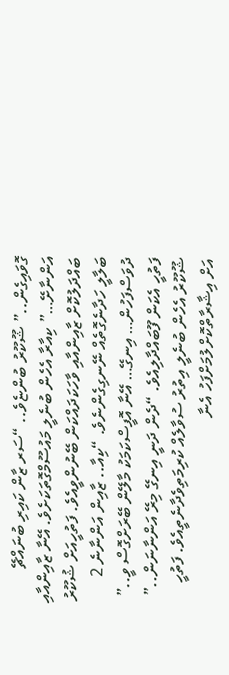ގޮވައިގެން..” ޝޫކޫރު ބުންޏެވެ.. “ސަރ ޒާން ކައިރި ބުނައްޗޭ އަންނާށޭ…” ކިއާރާ އެހެން ބުނެލީ މައުސޫމްގޮތަކަށެވެ. އޭނާ ޒާއިންއާއި ބައްދަލުކޮށް ޒާއިންއާއި ވާހަކަދައްކަން ބޭނުންވީއެވެ. ފަތުހީއަށް ޝުކޫރު ބަލާލީ ހަދާނެގޮތެއް ނޭނގިގެންނެވެ. “ކިއާ.. ޒާއިން އަންނާނެ 2 ދުވަސްފަހުން… އިނގޭ… އޭނާ އޮފީސްކަމަކު މާލޭން ބޭރަށްގޮސް ވީ..” ފަތުހީ އެކަން ފޫބައްދާލިއެވެ. “ދެން ދަނީ އިނގޭ މިރޭ އަންނާނަން..” ޝޫކޫރު އެހެން ބުނެލީ އިތުރު ސުވާލެއް ކުރިމަތިވެދާނެތީއެވެ. ފަތުހީ އަށް އިޝާރާތްކޮށްލުމަށްފަހު އެނާ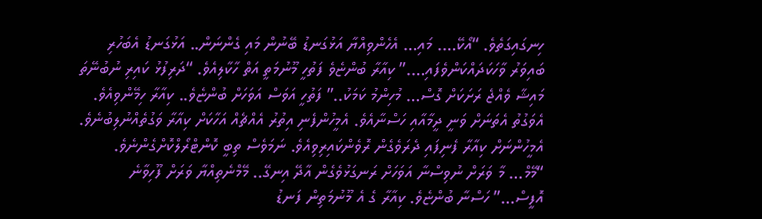ހިނގައިގަތެވެ. “އޯކޭ…. މައި… އެހެންވިއްޔާ އަޅުގަނޑު ބޭނުން މައި ގެންނަން.. އަޅުގަނޑު އެބަހުރި ބައިވަރު ވާހަކަދައްކަންވެފައި….” ކިއާރާ ބުންޏެވެ ފަތުހީ މޫނުމަތީ އަތް ހާކާލިއެވެ. “ދަރިފުޅު ކައިރި ނުބުނޭތަ މައިޝާ ވެއްޖެ ރަށަކަށް ގޮސް… މުހިންމު ކަމަކު..” ފަތުހީ އަވަސް އަވަހަށް ބުންޏެވެ.. ކިއާރާ ހިމޭންވިއެވެ. އެވަގުތު އެތަނަށް ވަނީ ދީމާއާއި ހަސްނާއެވެ. އެމީހުންފެނި އިތުރު އެއްޗެއް އަހާކަށް ކިއާރާ ވަގުތެއްނުލިބުނެވެ. އެމީހުންނަށް ކިއާރާ ފެނިފައި ދެރަވެގެން ރޮވެންކައިރިވިއެވެ. ނަމަވެސް ތިބީ ކޮންޓްރޯލްކޮށްގެންނެވެ.
“މޭމް… މާ ވަރަށް ނުވިސްނާ އަވަހަށް ރަނގަޅުވެގެން އާދޭ އިނގޭ.. މޭމްނެތިއްޔާ ވަރަށް ފޫހިވާނެ އޮފީސް…” ހަސްނާ ބުންޏެވެ. ކިއާރާ ގެ އެ މޫނުމަތިން ފަނޑު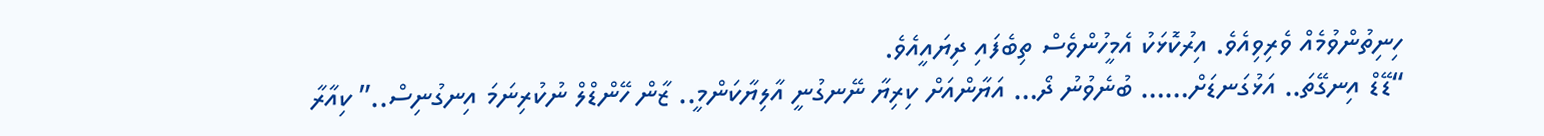ހިނިތުންވުމެއް ވެރިވިއެވެ. އިރުކޮޅަކު އެމީހުންވެސް ތިބެފައި ދިޔައީއެވެ.
“ޑޭޑް އިނގޭތަ.. އަޅުގަނޑަށް…… ބުނެވުނު ދޯ… އަޔާންއަށް ކިރިޔާ ނޭނގުނީ އާލިޔާކަންމީ.. ޒާން ހޭންޑްލް ނުކުރިނަމަ އިނގުނިސް..” ކިއާރާ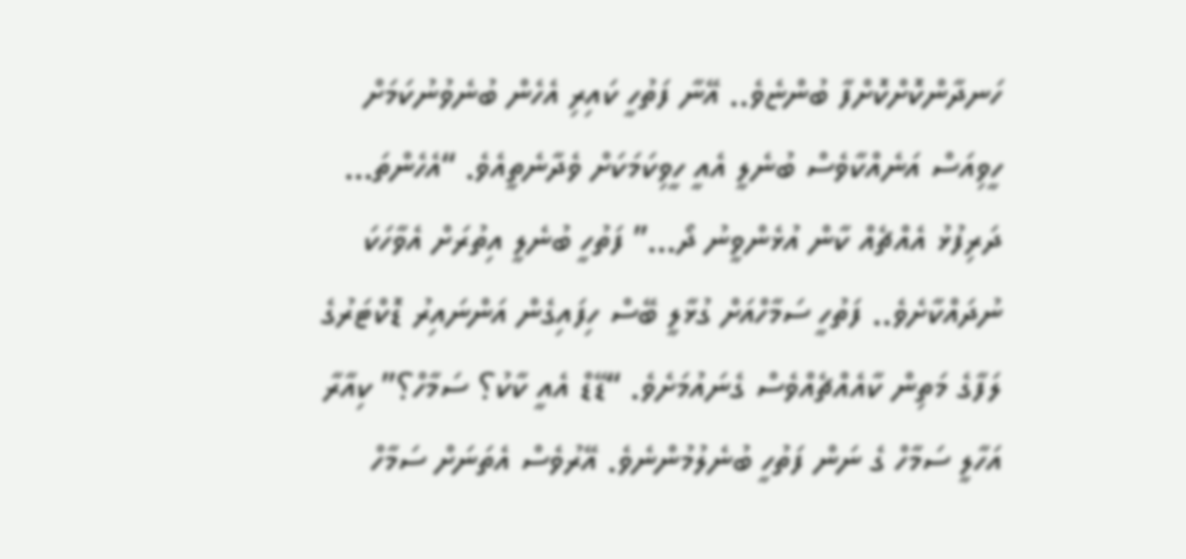ހަނދާންކޮށްކޮށްފާ ބުންޏެވެ.. އޭނާ ފަތުހީ ކައިރި އެހެން ބުނެވުނުކަމަށް ހީވިއަސް އަނެއްކާވެސް ބުނެލީ އެއީ ހީވިކަމަކަށް ވެދާނެތީއެވެ. “އެހެންތަ… ދަރިފުޅު އެއްޗެއް ކާން އުޅެންވީނު ދޯ…” ފަތުހީ ބުނެލީ އިތުރަށް އެވާހަކަ ނުދައްކާށެވެ.. ފަތުހީ ސަމާހްއަށް ގުޅާލީ ބޭސް ހިފައިގެން އަންނައިރު ޑޮކްޓަރުގެ ލަފާގެ މަތިން ކާއެއްޗެއްވެސް ގެނައުމަށެވެ. “ޑޭޑް އެއީ ކާކު؟ ސަމާހް؟” ކިއާރާ އަހާލީ ސަމާހް ގެ ނަން ފަތުހީ ބުނެލުމުންނެވެ. އޭރުވެސް އެތަނަށް ސަމާހް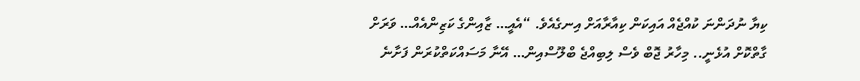ކިޔާ ނުދަންނަ ކުއްޖެއް އައިކަން ކިއާރާއަށް އިނގެއެވެ. “އެއީ… ޒާއިންގެ ކަޒިންއެއް… ވަރަށް ގާތްކޮށް އުޅެނީ.. މިހާރު ޖޮބް ވެސް ލިބިއްޖެ ބްލޫސްއިން… އޭނާ މަސައްކަތްކުރަން ފަށާނެ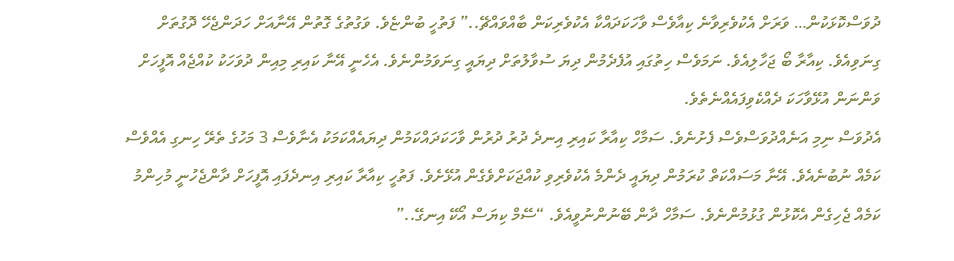ދުވަސްކޮޅަކުން… ވަރަށް އެކުވެރިވާނެ ކިއާވެސް ވާހަކަދައްކާ އެކުވެރިކަން ބާއްވައްޗޭ..” ފަތުހީ ބުންޏެވެ. ވަގުތުގެ ގޮތުން އޭނާއަށް ހަދަންޖެހޭ ދޮގުތަށް ގިނަވިއެވެ. ކިއާރާ ބޯ ޖަހާލިއެވެ. ނަމަވެސް ހިތުގައި އުފެދެމުން ދިޔަ ސުވާލުތަށް ދިޔައީ ގިނަވަމުންނެވެ. އެހެނީ އޭނާ ކައިރި މިއިން ދުވަހަކު ކުއްޖެއް އޮފީހަށް ވަންނަން އުޅޭވާހަކަ ދެއްކެވިފައެއްނެތެވެ.
އެދުވަސް ނިމި އަނެއްދުވަސްވެސް ފެށުނެވެ. ސަމާހް ކިއާރާ ކައިރި އިނދެ ދުރު ދުރުން ވާހަކަދައްކަމުން ދިޔައެއްކަމަކު އެނާވެސް 3 މަހުގެ ތެރޭ ހިނގި އެއްވެސް ކަމެއް ނުބުނެއެވެ. އޭނާ މަސައްކަތް ކުރަމުން ދިޔައީ ދެންމެ އެކުވެރިވި ކުއްޖަކަށްވެގެން އުޅޭށެވެ. ފަތުހީ ކިއާރާ ކައިރި އިނދެފައި އޮފީހަށް ދާންޖެހުނީ މުހިންމު ކަމެއް ޖެހިގެން އެކޮޅުން ގުޅުމުންނެވެ. ސަމާހް ދާން ބޭނުންނުވީއެވެ. “ސޭމް ކިޔަސް އޯކޭ އިނގޭ..”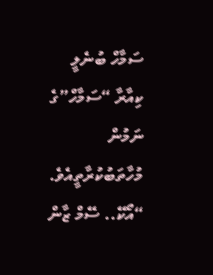ސަމާހް ބުނެލީ ކިއާރާ “ސަމާހް”ގެ ނަމުން މުހާތަބުކުރާތީއެވެ. “އޯކޭ.. ސޭމް ޒާން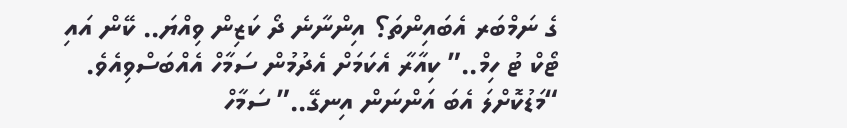ގެ ނަމްބަރ އެބައިންތަ؟ އިންނާނެ ދޯ ކަޒިން ވިއްޔަ.. ކޭން އައި ޓޯކް ޓު ހިމް..” ކިއާރާ އެކަމަށް އެދުމުން ސަމާހް އެއްބަސްވިއެވެ. “މަޑުކޮށްލަ އެބަ އަންނަން އިނގޭ..” ސަމާހް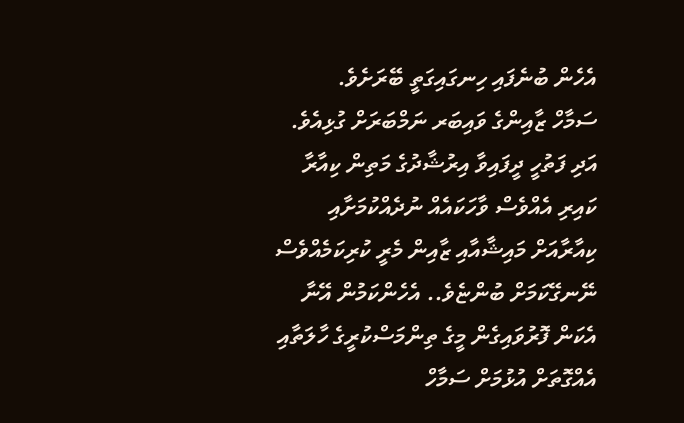އެހެން ބުނެފައި ހިނގައިގަތީ ބޭރަށެވެ.
ސަމާހް ޒާއިންގެ ވައިބަރ ނަމްބަރަށް ގުޅިއެވެ. އަދި ފަތުހީ ދީފައިވާ އިރުޝާދުގެ މަތިން ކިއާރާ ކައިރި އެއްވެސް ވާހަކައެއް ނުދެއްކުމަށާއި ކިއާރާއަށް މައިޝާއާއި ޒާއިން މެރީ ކުރިކަމެއްވެސް ނޭނގޭކަމަށް ބުންޏެވެ.. އެހެންކަމުން އޭނާ އެކަން ފޮރުވައިގެން މީގެ ތިންމަސްކުރީގެ ހާލަތާއި އެއްގޮތަށް އުޅުމަށް ސަމާހް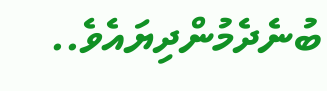ބުނެދެމުންދިޔައެވެ..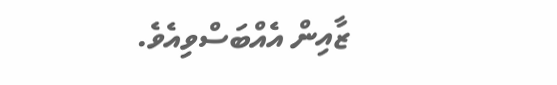ޒާއިން އެއްބަސްވިއެވެ.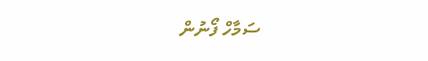ސަމާހް ފޯނުން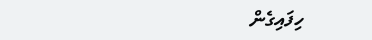ހިފައިގެން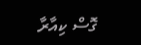ގޮސް ކިއާރާ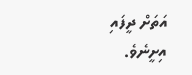އަތަށް ދީފައި އިށީނެވެ.